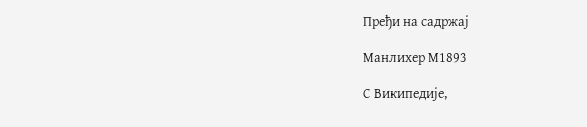Пређи на садржај

Манлихер М1893

С Википедије,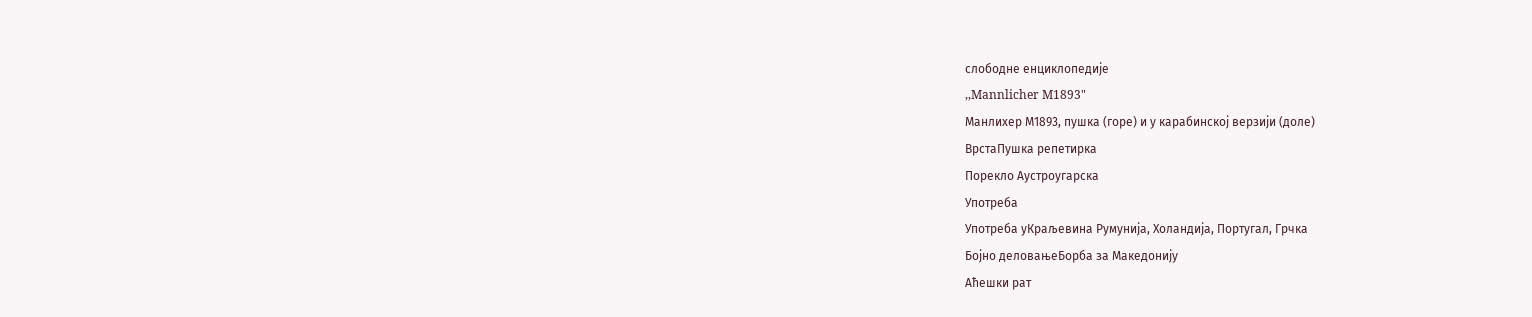слободне енциклопедије
,,Mannlicher M1893"
Манлихер М1893, пушка (горе) и у карабинској верзији (доле)
ВрстаПушка репетирка
Порекло Аустроугарска
Употреба
Употреба уКраљевина Румунија, Холандија, Португал, Грчка
Бојно деловањеБорба за Македонију
Аћешки рат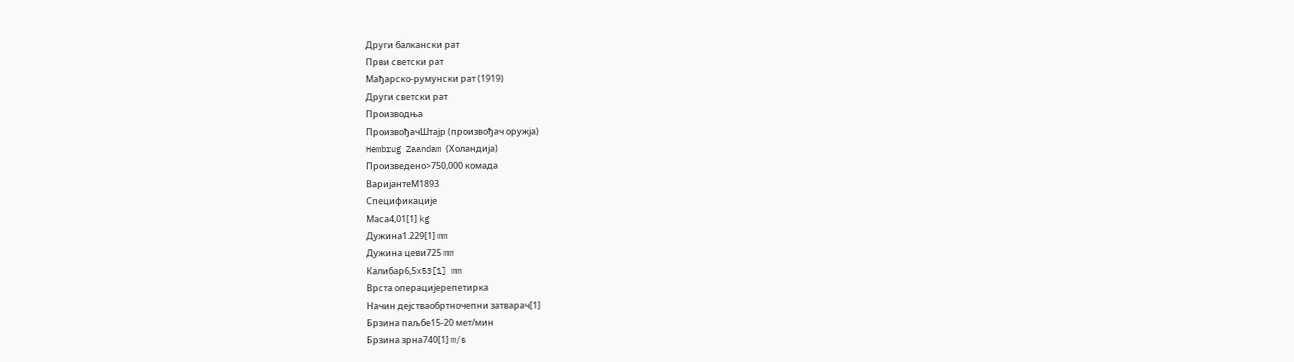Други балкански рат
Први светски рат
Мађарско-румунски рат (1919)
Други светски рат
Производња
ПроизвођачШтајр (произвођач оружја)
Hembrug Zaandam (Холандија)
Произведено>750,000 комада
ВаријантеM1893
Спецификације
Маса4,01[1] kg
Дужина1.229[1] mm
Дужина цеви725 mm
Калибар6,5x53[1] mm
Врста операцијерепетирка
Начин дејстваобртночепни затварач[1]
Брзина паљбе15-20 мет/мин
Брзина зрна740[1] m/s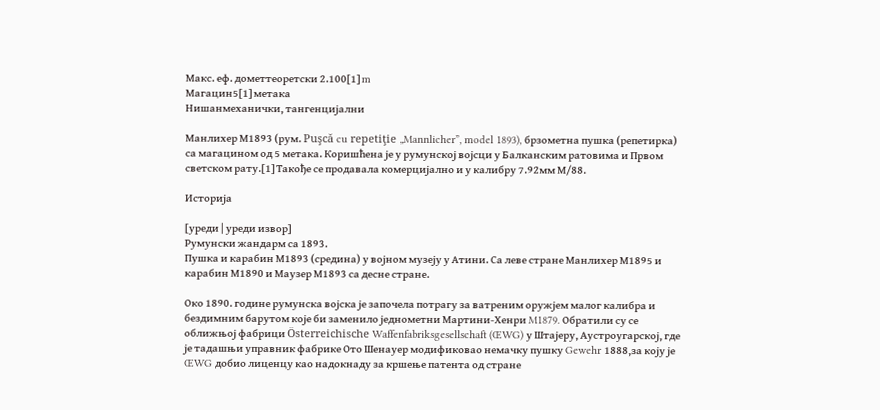Макс. еф. дометтеоретски 2.100[1] m
Магацин5[1] метака
Нишанмеханички, тангенцијални

Манлихер М1893 (рум. Puşcă cu repetiţie „Mannlicher”, model 1893), брзометна пушка (репетирка) са магацином од 5 метака. Коришћена је у румунској војсци у Балканским ратовима и Првом светском рату.[1] Такође се продавала комерцијално и у калибру 7.92мм М/88.

Историја

[уреди | уреди извор]
Румунски жандарм са 1893.
Пушка и карабин М1893 (средина) у војном музеју у Атини. Са леве стране Манлихер М1895 и карабин М1890 и Маузер М1893 са десне стране.

Око 1890. године румунска војска је започела потрагу за ватреним оружјем малог калибра и бездимним барутом које би заменило једнометни Мартини-Хенри M1879. Обратили су се оближњој фабрици Österreichische Waffenfabriksgesellschaft (ŒWG) у Штајеру, Аустроугарској, где је тадашњи управник фабрике Ото Шенауер модификовао немачку пушку Gewehr 1888,за коју је ŒWG добио лиценцу као надокнаду за кршење патента од стране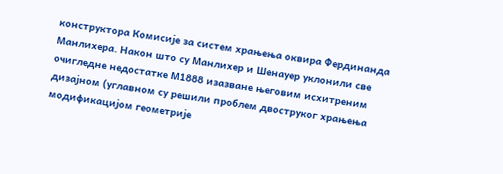конструктора Комисије за систем храњења оквира Фердинанда Манлихера. Након што су Манлихер и Шенауер уклонили све очигледне недостатке М1888 изазване његовим исхитреним дизајном (углавном су решили проблем двоструког храњења модификацијом геометрије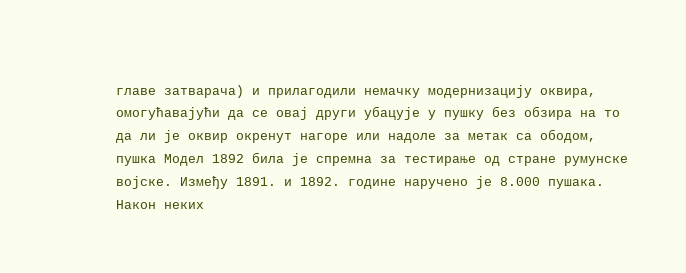главе затварача) и прилагодили немачку модернизацију оквира, омогућавајући да се овај други убацује у пушку без обзира на то да ли је оквир окренут нагоре или надоле за метак са ободом, пушка Модел 1892 била је спремна за тестирање од стране румунске војске. Између 1891. и 1892. године наручено је 8.000 пушака. Након неких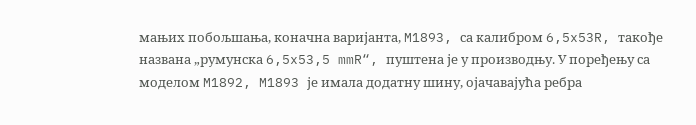мањих побољшања, коначна варијанта, M1893, са калибром 6,5x53R, такође названа „румунска 6,5x53,5 mmR“, пуштена је у производњу. У поређењу са моделом M1892, M1893 је имала додатну шину, ојачавајућа ребра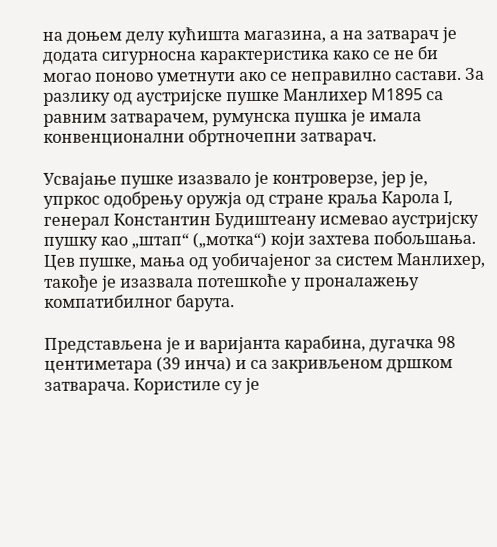на доњем делу кућишта магазина, а на затварач је додата сигурносна карактеристика како се не би могао поново уметнути ако се неправилно састави. За разлику од аустријске пушке Манлихер M1895 са равним затварачем, румунска пушка је имала конвенционални обртночепни затварач.

Усвајање пушке изазвало је контроверзе, јер је, упркос одобрењу оружја од стране краља Карола I, генерал Константин Будиштеану исмевао аустријску пушку као „штап“ („мотка“) који захтева побољшања. Цев пушке, мања од уобичајеног за систем Манлихер, такође је изазвала потешкоће у проналажењу компатибилног барута.

Представљена је и варијанта карабина, дугачка 98 центиметара (39 инча) и са закривљеном дршком затварача. Користиле су је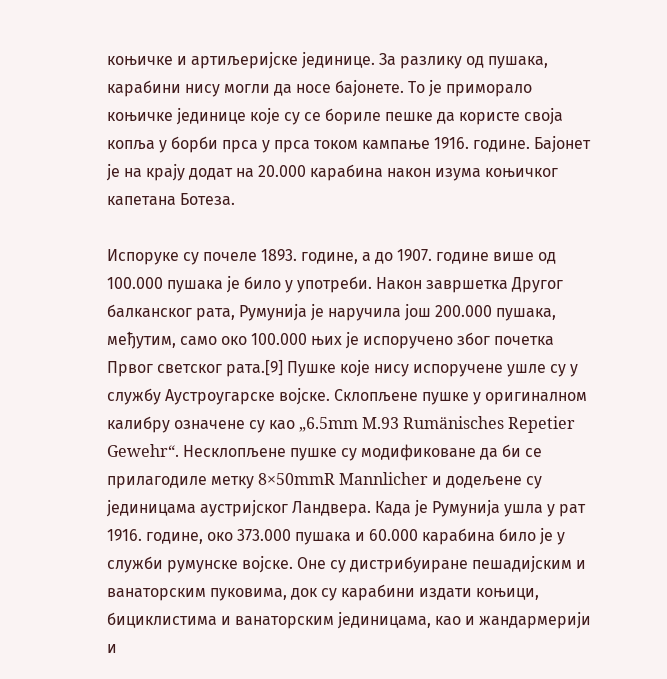коњичке и артиљеријске јединице. За разлику од пушака, карабини нису могли да носе бајонете. То је приморало коњичке јединице које су се бориле пешке да користе своја копља у борби прса у прса током кампање 1916. године. Бајонет је на крају додат на 20.000 карабина након изума коњичког капетана Ботеза.

Испоруке су почеле 1893. године, а до 1907. године више од 100.000 пушака је било у употреби. Након завршетка Другог балканског рата, Румунија је наручила још 200.000 пушака, међутим, само око 100.000 њих је испоручено због почетка Првог светског рата.[9] Пушке које нису испоручене ушле су у службу Аустроугарске војске. Склопљене пушке у оригиналном калибру означене су као „6.5mm M.93 Rumänisches Repetier Gewehr“. Несклопљене пушке су модификоване да би се прилагодиле метку 8×50mmR Mannlicher и додељене су јединицама аустријског Ландвера. Када је Румунија ушла у рат 1916. године, око 373.000 пушака и 60.000 карабина било је у служби румунске војске. Оне су дистрибуиране пешадијским и ванаторским пуковима, док су карабини издати коњици, бициклистима и ванаторским јединицама, као и жандармерији и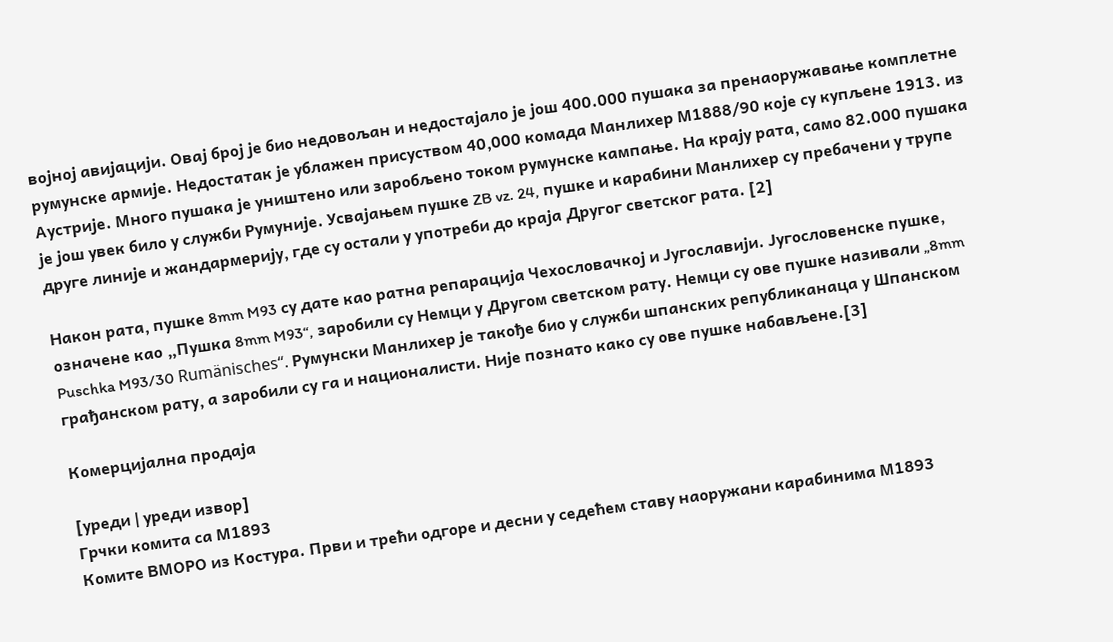војној авијацији. Овај број је био недовољан и недостајало је још 400.000 пушака за пренаоружавање комплетне румунске армије. Недостатак је ублажен присуством 40,000 комада Манлихер М1888/90 које су купљене 1913. из Аустрије. Много пушака је уништено или заробљено током румунске кампање. На крају рата, само 82.000 пушака је још увек било у служби Румуније. Усвајањем пушке ZB vz. 24, пушке и карабини Манлихер су пребачени у трупе друге линије и жандармерију, где су остали у употреби до краја Другог светског рата. [2]

Након рата, пушке 8mm M93 су дате као ратна репарација Чехословачкој и Југославији. Југословенске пушке, означене као „Пушка 8mm M93“, заробили су Немци у Другом светском рату. Немци су ове пушке називали „8mm Puschka M93/30 Rumänisches“. Румунски Манлихер је такође био у служби шпанских републиканаца у Шпанском грађанском рату, а заробили су га и националисти. Није познато како су ове пушке набављене.[3]

Комерцијална продаја

[уреди | уреди извор]
Грчки комита са М1893
Комите ВМОРО из Костура. Први и трећи одгоре и десни у седећем ставу наоружани карабинима М1893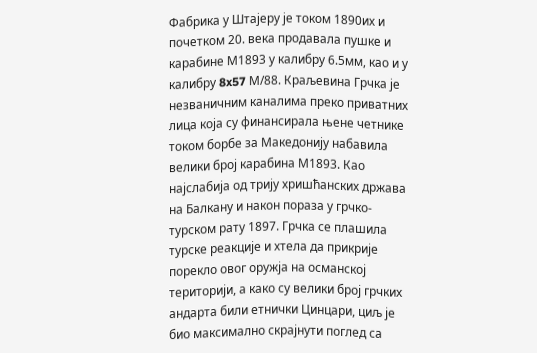Фабрика у Штајеру је током 1890их и почетком 20. века продавала пушке и карабине М1893 у калибру 6.5мм, као и у калибру 8x57 М/88. Краљевина Грчка је незваничним каналима преко приватних лица која су финансирала њене четнике током борбе за Македонију набавила велики број карабина М1893. Као најслабија од трију хришћанских држава на Балкану и након пораза у грчко-турском рату 1897. Грчка се плашила турске реакције и хтела да прикрије порекло овог оружја на османској територији, а како су велики број грчких андарта били етнички Цинцари, циљ је био максимално скрајнути поглед са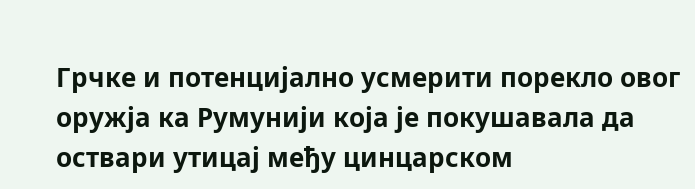Грчке и потенцијално усмерити порекло овог оружја ка Румунији која је покушавала да оствари утицај међу цинцарском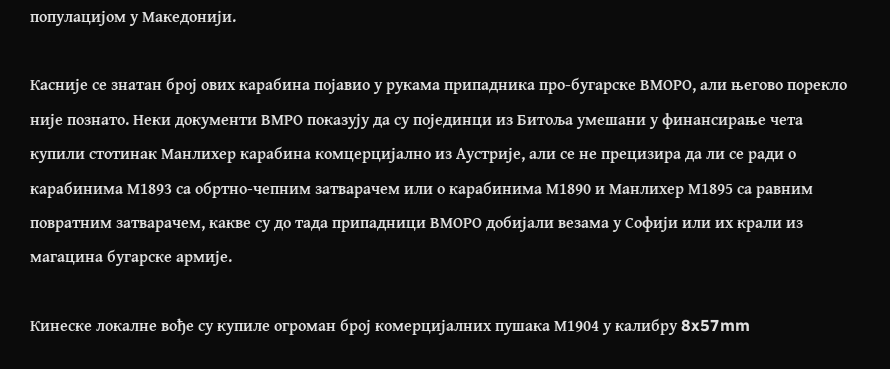популацијом у Македонији.

Касније се знатан број ових карабина појавио у рукама припадника про-бугарске ВМОРО, али његово порекло није познато. Неки документи ВМРО показују да су појединци из Битоља умешани у финансирање чета купили стотинак Манлихер карабина комцерцијално из Аустрије, али се не прецизира да ли се ради о карабинима М1893 са обртно-чепним затварачем или о карабинима М1890 и Манлихер М1895 са равним повратним затварачем, какве су до тада припадници ВМОРО добијали везама у Софији или их крали из магацина бугарске армије.

Кинеске локалне вође су купиле огроман број комерцијалних пушака М1904 у калибру 8x57mm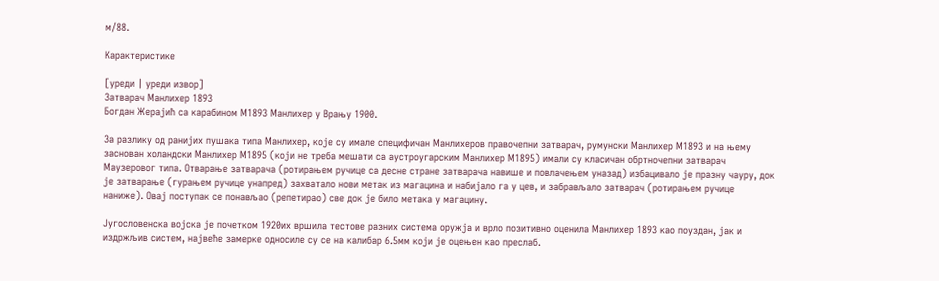м/88.

Карактеристике

[уреди | уреди извор]
Затварач Манлихер 1893
Богдан Жерајић са карабином М1893 Манлихер у Врању 1900.

За разлику од ранијих пушака типа Манлихер, које су имале специфичан Манлихеров правочепни затварач, румунски Манлихер М1893 и на њему заснован холандски Манлихер М1895 (који не треба мешати са аустроугарским Манлихер М1895) имали су класичан обртночепни затварач Маузеровог типа. Отварање затварача (ротирањем ручице са десне стране затварача навише и повлачењем уназад) избацивало је празну чауру, док је затварање (гурањем ручице унапред) захватало нови метак из магацина и набијало га у цев, и забрављало затварач (ротирањем ручице наниже). Овај поступак се понављао (репетирао) све док је било метака у магацину.

Југословенска војска је почетком 1920их вршила тестове разних система оружја и врло позитивно оценила Манлихер 1893 као поуздан, јак и издржљив систем, највеће замерке односиле су се на калибар 6.5мм који је оцењен као преслаб.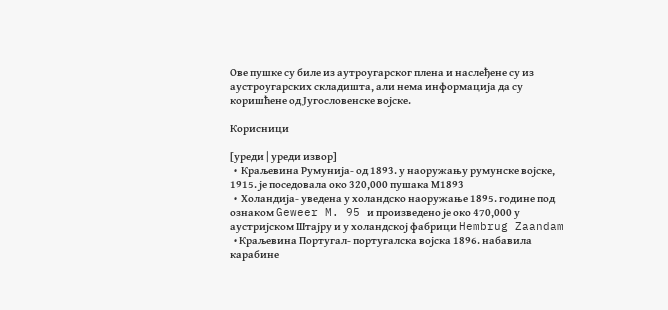Ове пушке су биле из аутроугарског плена и наслеђене су из аустроугарских складишта, али нема информација да су коришћене од Југословенске војске.

Корисници

[уреди | уреди извор]
  •  Краљевина Румунија- од 1893. у наоружању румунске војске, 1915. је поседовала око 320,000 пушака М1893
  •  Холандија- уведена у холандско наоружање 1895. године под ознаком Geweer M. 95 и произведено је око 470,000 у аустријском Штајру и у холандској фабрици Hembrug Zaandam
  • Краљевина Португал- португалска војска 1896. набавила карабине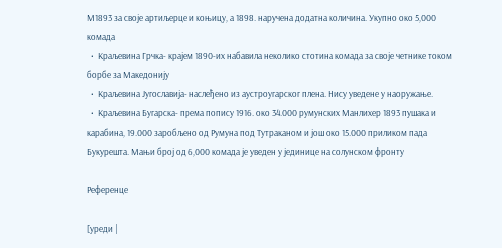М1893 за своје артиљерце и коњицу, а 1898. наручена додатна количина. Укупно око 5,000 комада
  •  Краљевина Грчка- крајем 1890-их набавила неколико стотина комада за своје четнике током борбе за Македонију
  •  Краљевина Југославија- наслеђено из аустроугарског плена. Нису уведене у наоружање.
  •  Краљевина Бугарска- према попису 1916. око 34.000 румунских Манлихер 1893 пушака и карабина, 19.000 заробљено од Румуна под Тутраканом и још око 15.000 приликом пада Букурешта. Мањи број од 6,000 комада је уведен у јединице на солунском фронту

Референце

[уреди |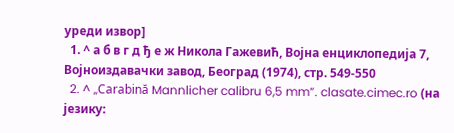уреди извор]
  1. ^ а б в г д ђ е ж Никола Гажевић, Војна енциклопедија 7, Војноиздавачки завод, Београд (1974), стр. 549-550
  2. ^ „Carabină Mannlicher calibru 6,5 mm”. clasate.cimec.ro (на језику: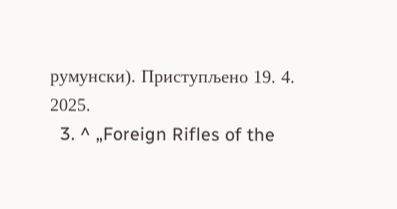румунски). Приступљено 19. 4. 2025.
  3. ^ „Foreign Rifles of the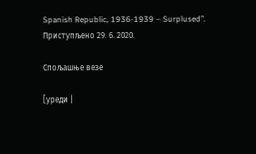Spanish Republic, 1936-1939 – Surplused”. Приступљено 29. 6. 2020.

Спољашње везе

[уреди |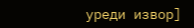уреди извор]